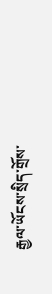རྒྱལ་ཡོངས་སྲིད་གྲོས་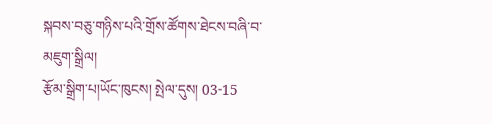སྐབས་བཅུ་གཉིས་པའི་གྲོས་ཚོགས་ཐེངས་བཞི་བ་མཇུག་སྒྲིལ།
རྩོམ་སྒྲིག་པ།ཡོང་ཁུངས། སྤེལ་དུས། 03-15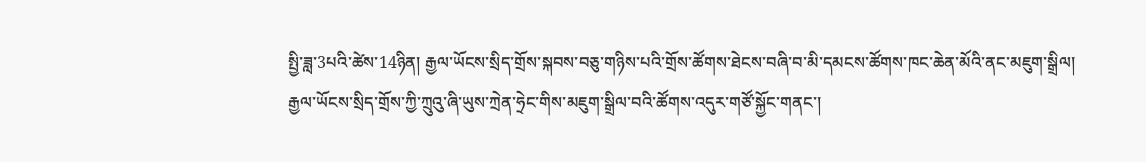སྤྱི་ཟླ་3པའི་ཚེས་14ཉིན། རྒྱལ་ཡོངས་སྲིད་གྲོས་སྐབས་བཅུ་གཉིས་པའི་གྲོས་ཚོགས་ཐེངས་བཞི་བ་མི་དམངས་ཚོགས་ཁང་ཆེན་མོའི་ནང་མཇུག་སྒྲིལ། རྒྱལ་ཡོངས་སྲིད་གྲོས་ཀྱི་ཀྲུའུ་ཞི་ཡུས་ཀྲེན་ཧྲེང་གིས་མཇུག་སྒྲིལ་བའི་ཚོགས་འདུར་གཙོ་སྐྱོང་གནང་།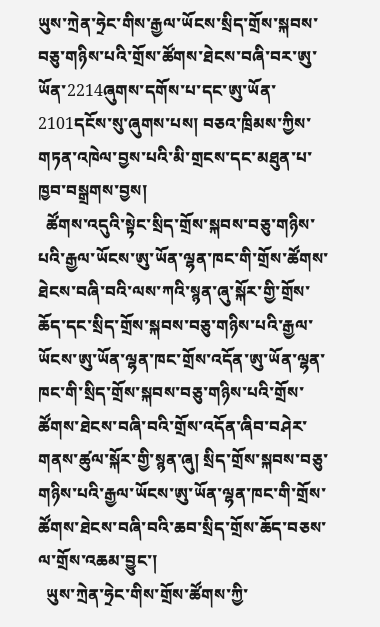ཡུས་ཀྲེན་ཧྲེང་གིས་རྒྱལ་ཡོངས་སྲིད་གྲོས་སྐབས་བཅུ་གཉིས་པའི་གྲོས་ཚོགས་ཐེངས་བཞི་བར་ཨུ་ཡོན་2214ཞུགས་དགོས་པ་དང་ཨུ་ཡོན་2101དངོས་སུ་ཞུགས་པས། བཅའ་ཁྲིམས་ཀྱིས་གཏན་འཁེལ་བྱས་པའི་མི་གྲངས་དང་མཐུན་པ་ཁྱབ་བསྒྲགས་བྱས།
  ཚོགས་འདུའི་སྟེང་སྲིད་གྲོས་སྐབས་བཅུ་གཉིས་པའི་རྒྱལ་ཡོངས་ཨུ་ཡོན་ལྷན་ཁང་གི་གྲོས་ཚོགས་ཐེངས་བཞི་བའི་ལས་ཀའི་སྙན་ཞུ་སྐོར་གྱི་གྲོས་ཆོད་དང་སྲིད་གྲོས་སྐབས་བཅུ་གཉིས་པའི་རྒྱལ་ཡོངས་ཨུ་ཡོན་ལྷན་ཁང་གྲོས་འདོན་ཨུ་ཡོན་ལྷན་ཁང་གི་སྲིད་གྲོས་སྐབས་བཅུ་གཉིས་པའི་གྲོས་ཚོགས་ཐེངས་བཞི་བའི་གྲོས་འདོན་ཞིབ་བཤེར་གནས་ཚུལ་སྐོར་གྱི་སྙན་ཞུ། སྲིད་གྲོས་སྐབས་བཅུ་གཉིས་པའི་རྒྱལ་ཡོངས་ཨུ་ཡོན་ལྷན་ཁང་གི་གྲོས་ཚོགས་ཐེངས་བཞི་བའི་ཆབ་སྲིད་གྲོས་ཆོད་བཅས་ལ་གྲོས་འཆམ་བྱུང་།
  ཡུས་ཀྲེན་ཧྲེང་གིས་གྲོས་ཚོགས་ཀྱི་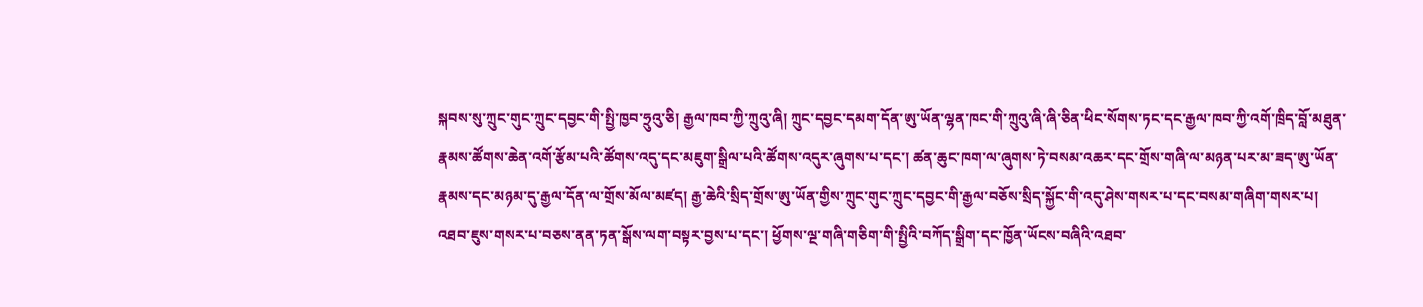སྐབས་སུ་ཀྲུང་གུང་ཀྲུང་དབྱང་གི་སྤྱི་ཁྱབ་ཧྲུའུ་ཅི། རྒྱལ་ཁབ་ཀྱི་ཀྲུའུ་ཞི། ཀྲུང་དབྱང་དམག་དོན་ཨུ་ཡོན་ལྷན་ཁང་གི་ཀྲུའུ་ཞི་ཞི་ཅིན་ཕིང་སོགས་ཏང་དང་རྒྱལ་ཁབ་ཀྱི་འགོ་ཁྲིད་བློ་མཐུན་རྣམས་ཚོགས་ཆེན་འགོ་རྩོམ་པའི་ཚོགས་འདུ་དང་མཇུག་སྒྲིལ་པའི་ཚོགས་འདུར་ཞུགས་པ་དང་། ཚན་ཆུང་ཁག་ལ་ཞུགས་ཏེ་བསམ་འཆར་དང་གྲོས་གཞི་ལ་མཉན་པར་མ་ཟད་ཨུ་ཡོན་རྣམས་དང་མཉམ་དུ་རྒྱལ་དོན་ལ་གྲོས་མོལ་མཛད། རྒྱ་ཆེའི་སྲིད་གྲོས་ཨུ་ཡོན་གྱིས་ཀྲུང་གུང་ཀྲུང་དབྱང་གི་རྒྱལ་བཅོས་སྲིད་སྐྱོང་གི་འདུ་ཤེས་གསར་པ་དང་བསམ་གཞིག་གསར་པ། འཐབ་ཇུས་གསར་པ་བཅས་ནན་ཏན་སྒོས་ལག་བསྟར་བྱས་པ་དང་། ཕྱོགས་ལྔ་གཞི་གཅིག་གི་སྤྱིའི་བཀོད་སྒྲིག་དང་ཁྱོན་ཡོངས་བཞིའི་འཐབ་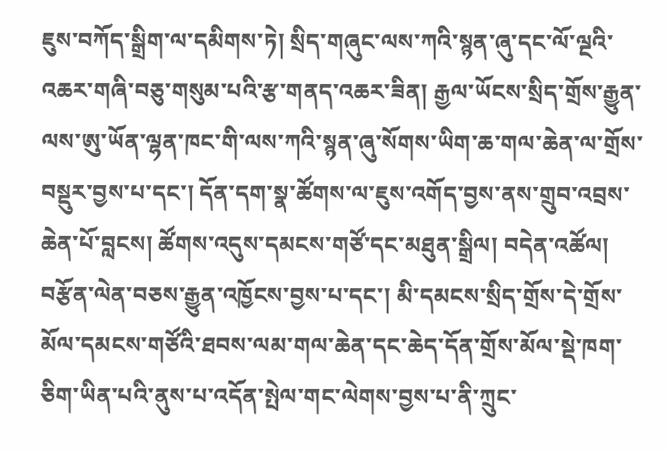ཇུས་བཀོད་སྒྲིག་ལ་དམིགས་ཏེ། སྲིད་གཞུང་ལས་ཀའི་སྙན་ཞུ་དང་ལོ་ལྔའི་འཆར་གཞི་བཅུ་གསུམ་པའི་རྩ་གནད་འཆར་ཟིན། རྒྱལ་ཡོངས་སྲིད་གྲོས་རྒྱུན་ལས་ཨུ་ཡོན་ལྷན་ཁང་གི་ལས་ཀའི་སྙན་ཞུ་སོགས་ཡིག་ཆ་གལ་ཆེན་ལ་གྲོས་བསྡུར་བྱས་པ་དང་། དོན་དག་སྣ་ཚོགས་ལ་ཇུས་འགོད་བྱས་ནས་གྲུབ་འབྲས་ཆེན་པོ་བླངས། ཚོགས་འདུས་དམངས་གཙོ་དང་མཐུན་སྒྲིལ། བདེན་འཚོལ། བརྩོན་ལེན་བཅས་རྒྱུན་འཁྱོངས་བྱས་པ་དང་། མི་དམངས་སྲིད་གྲོས་དེ་གྲོས་མོལ་དམངས་གཙོའི་ཐབས་ལམ་གལ་ཆེན་དང་ཆེད་དོན་གྲོས་མོལ་སྡེ་ཁག་ཅིག་ཡིན་པའི་ནུས་པ་འདོན་སྤེལ་གང་ལེགས་བྱས་པ་ནི་ཀྲུང་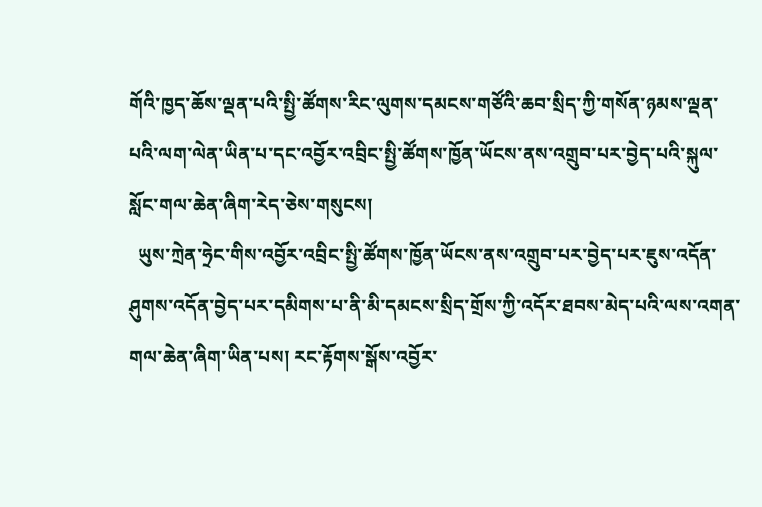གོའི་ཁྱད་ཆོས་ལྡན་པའི་སྤྱི་ཚོགས་རིང་ལུགས་དམངས་གཙོའི་ཆབ་སྲིད་ཀྱི་གསོན་ཉམས་ལྡན་པའི་ལག་ལེན་ཡིན་པ་དང་འབྱོར་འབྲིང་སྤྱི་ཚོགས་ཁྱོན་ཡོངས་ནས་འགྲུབ་པར་བྱེད་པའི་སྐུལ་སློང་གལ་ཆེན་ཞིག་རེད་ཅེས་གསུངས།
  ཡུས་ཀྲེན་ཧྲེང་གིས་འབྱོར་འབྲིང་སྤྱི་ཚོགས་ཁྱོན་ཡོངས་ནས་འགྲུབ་པར་བྱེད་པར་ཇུས་འདོན་ཤུགས་འདོན་བྱེད་པར་དམིགས་པ་ནི་མི་དམངས་སྲིད་གྲོས་ཀྱི་འདོར་ཐབས་མེད་པའི་ལས་འགན་གལ་ཆེན་ཞིག་ཡིན་པས། རང་རྟོགས་སྒོས་འབྱོར་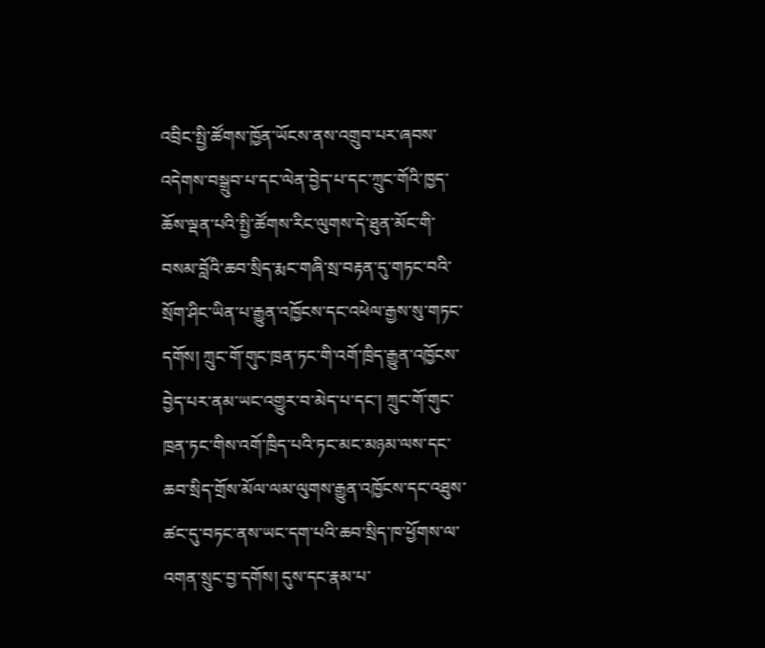འབྲིང་སྤྱི་ཚོགས་ཁྱོན་ཡོངས་ནས་འགྲུབ་པར་ཞབས་འདེགས་བསྒྲུབ་པ་དང་ལེན་བྱེད་པ་དང་ཀྲུང་གོའི་ཁྱད་ཆོས་ལྡན་པའི་སྤྱི་ཚོགས་རིང་ལུགས་དེ་ཐུན་མོང་གི་བསམ་བློའི་ཆབ་སྲིད་རྨང་གཞི་སྲ་བརྟན་དུ་གཏང་བའི་སྲོག་ཤིང་ཡིན་པ་རྒྱུན་འཁྱོངས་དང་འཕེལ་རྒྱས་སུ་གཏང་དགོས། ཀྲུང་གོ་གུང་ཁྲན་ཏང་གི་འགོ་ཁྲིད་རྒྱུན་འཁྱོངས་བྱེད་པར་ནམ་ཡང་འགྱུར་བ་མེད་པ་དང་། ཀྲུང་གོ་གུང་ཁྲན་ཏང་གིས་འགོ་ཁྲིད་པའི་ཏང་མང་མཉམ་ལས་དང་ཆབ་སྲིད་གྲོས་མོལ་ལམ་ལུགས་རྒྱུན་འཁྱོངས་དང་འཐུས་ཚང་དུ་བཏང་ནས་ཡང་དག་པའི་ཆབ་སྲིད་ཁ་ཕྱོགས་ལ་འགན་སྲུང་བྱ་དགོས། དུས་དང་རྣམ་པ་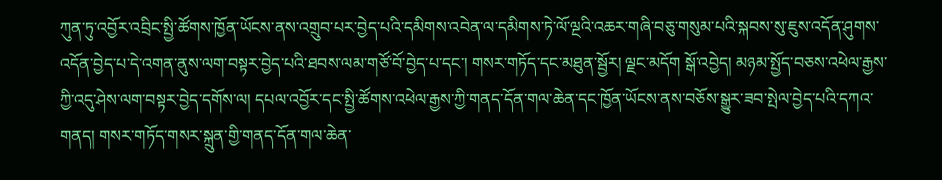ཀུན་ཏུ་འབྱོར་འབྲིང་སྤྱི་ཚོགས་ཁྱོན་ཡོངས་ནས་འགྲུབ་པར་བྱེད་པའི་དམིགས་འབེན་ལ་དམིགས་ཏེ་ལོ་ལྔའི་འཆར་གཞི་བཅུ་གསུམ་པའི་སྐབས་སུ་ཇུས་འདོན་ཤུགས་འདོན་བྱེད་པ་དེ་འགན་ནུས་ལག་བསྟར་བྱེད་པའི་ཐབས་ལམ་གཙོ་བོ་བྱེད་པ་དང་། གསར་གཏོད་དང་མཐུན་སྦྱོར། ལྗང་མདོག སྒོ་འབྱེད། མཉམ་སྤྱོད་བཅས་འཕེལ་རྒྱས་ཀྱི་འདུ་ཤེས་ལག་བསྟར་བྱེད་དགོས་ལ། དཔལ་འབྱོར་དང་སྤྱི་ཚོགས་འཕེལ་རྒྱས་ཀྱི་གནད་དོན་གལ་ཆེན་དང་ཁྱོན་ཡོངས་ནས་བཅོས་སྒྱུར་ཟབ་སྤེལ་བྱེད་པའི་དཀའ་གནད། གསར་གཏོད་གསར་སྐྲུན་གྱི་གནད་དོན་གལ་ཆེན་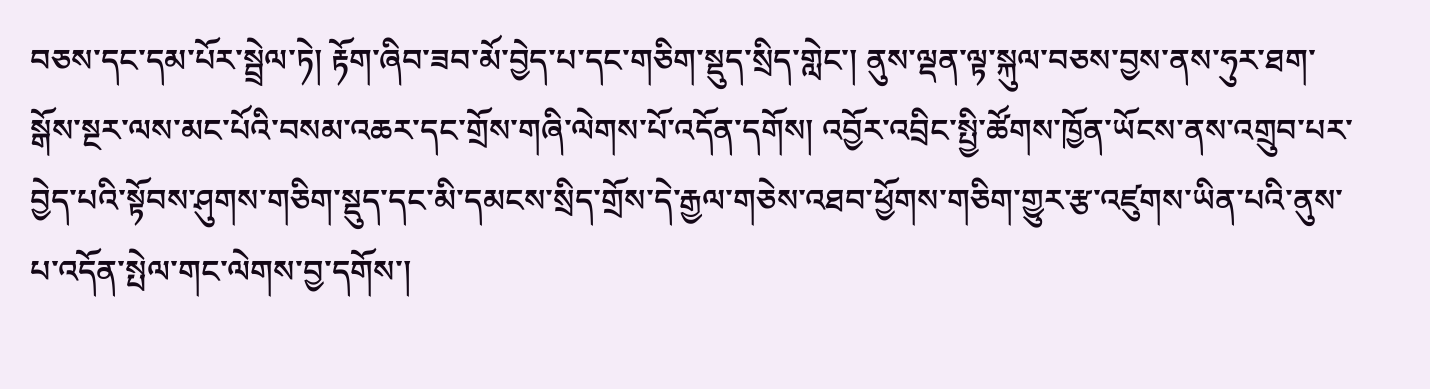བཅས་དང་དམ་པོར་སྦྲེལ་ཏེ། རྟོག་ཞིབ་ཟབ་མོ་བྱེད་པ་དང་གཅིག་སྡུད་སྲིད་གླེང་། ནུས་ལྡན་ལྟ་སྐུལ་བཅས་བྱས་ནས་ཧུར་ཐག་སྒོས་སྔར་ལས་མང་པོའི་བསམ་འཆར་དང་གྲོས་གཞི་ལེགས་པོ་འདོན་དགོས། འབྱོར་འབྲིང་སྤྱི་ཚོགས་ཁྱོན་ཡོངས་ནས་འགྲུབ་པར་བྱེད་པའི་སྟོབས་ཤུགས་གཅིག་སྡུད་དང་མི་དམངས་སྲིད་གྲོས་དེ་རྒྱལ་གཅེས་འཐབ་ཕྱོགས་གཅིག་གྱུར་རྩ་འཛུགས་ཡིན་པའི་ནུས་པ་འདོན་སྤེལ་གང་ལེགས་བྱ་དགོས་།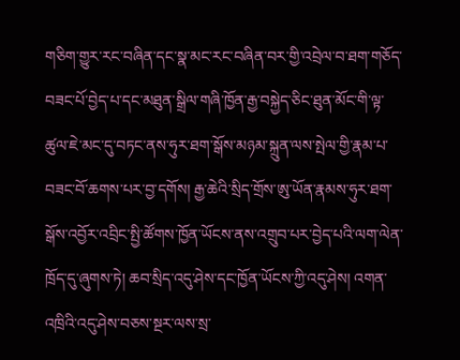གཅིག་གྱུར་རང་བཞིན་དང་སྣ་མང་རང་བཞིན་བར་གྱི་འབྲེལ་བ་ཐག་གཅོད་བཟང་པོ་བྱེད་པ་དང་མཐུན་སྒྲིལ་གཞི་ཁྱོན་རྒྱ་བསྐྱེད་ཅིང་ཐུན་མོང་གི་ལྟ་ཚུལ་ཇེ་མང་དུ་བཏང་ནས་ཧུར་ཐག་སྒོས་མཉམ་སྐྲུན་ལས་སྤེལ་གྱི་རྣམ་པ་བཟང་བོ་ཆགས་པར་བྱ་དགོས། རྒྱ་ཆེའི་སྲིད་གྲོས་ཨུ་ཡོན་རྣམས་ཧུར་ཐག་སྒོས་འབྱོར་འབྲིང་སྤྱི་ཚོགས་ཁྱོན་ཡོངས་ནས་འགྲུབ་པར་བྱེད་པའི་ལག་ལེན་ཁྲོད་དུ་ཞུགས་ཏེ། ཆབ་སྲིད་འདུ་ཤེས་དང་ཁྱོན་ཡོངས་ཀྱི་འདུ་ཤེས། འགན་འཁྲིའི་འདུ་ཤེས་བཅས་སྔར་ལས་སྲ་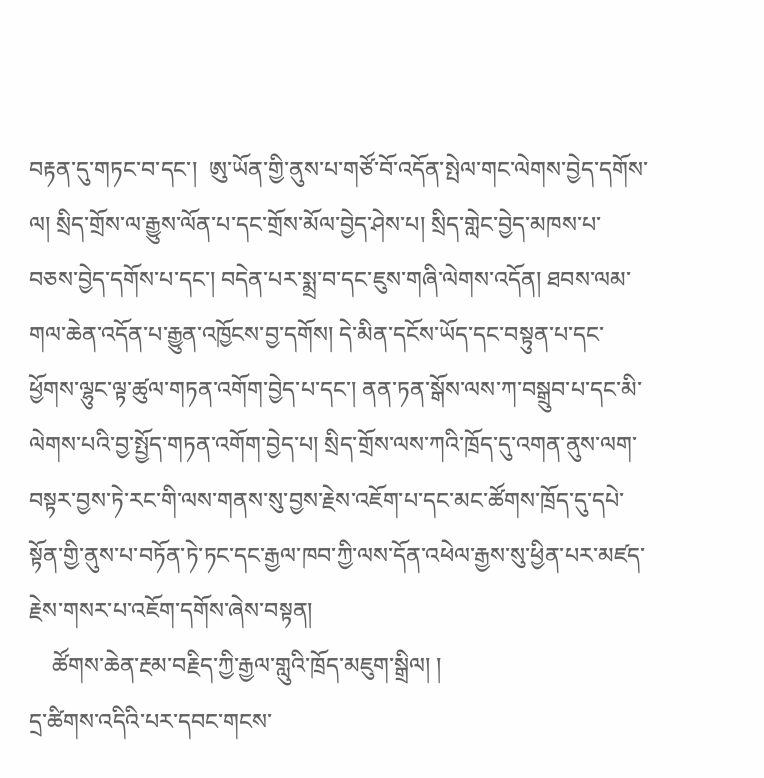བརྟན་དུ་གཏང་བ་དང་།  ཨུ་ཡོན་གྱི་ནུས་པ་གཙོ་བོ་འདོན་སྤེལ་གང་ལེགས་བྱེད་དགོས་ལ། སྲིད་གྲོས་ལ་རྒྱུས་ལོན་པ་དང་གྲོས་མོལ་བྱེད་ཤེས་པ། སྲིད་གླེང་བྱེད་མཁས་པ་བཅས་བྱེད་དགོས་པ་དང་། བདེན་པར་སྨྲ་བ་དང་ཇུས་གཞི་ལེགས་འདོན། ཐབས་ལམ་གལ་ཆེན་འདོན་པ་རྒྱུན་འཁྱོངས་བྱ་དགོས། དེ་མིན་དངོས་ཡོད་དང་བསྟུན་པ་དང་ཕྱོགས་ལྷུང་ལྟ་ཚུལ་གཏན་འགོག་བྱེད་པ་དང་། ནན་ཏན་སྒོས་ལས་ཀ་བསྒྲུབ་པ་དང་མི་ལེགས་པའི་བྱ་སྤྱོད་གཏན་འགོག་བྱེད་པ། སྲིད་གྲོས་ལས་ཀའི་ཁྲོད་དུ་འགན་ནུས་ལག་བསྟར་བྱས་ཏེ་རང་གི་ལས་གནས་སུ་བྱས་རྗེས་འཇོག་པ་དང་མང་ཚོགས་ཁྲོད་དུ་དཔེ་སྟོན་གྱི་ནུས་པ་བཏོན་ཏེ་ཏང་དང་རྒྱལ་ཁབ་ཀྱི་ལས་དོན་འཕེལ་རྒྱས་སུ་ཕྱིན་པར་མཛད་རྗེས་གསར་པ་འཇོག་དགོས་ཞེས་བསྟན།
    ཚོགས་ཆེན་རྔམ་བརྗིད་ཀྱི་རྒྱལ་གླུའི་ཁྲོད་མཇུག་སྒྲིལ། །
དྲ་ཚིགས་འདིའི་པར་དབང་གངས་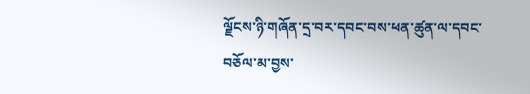ལྗོངས་ཉི་གཞོན་དྲ་བར་དབང་བས་ཕན་ཚུན་ལ་དབང་བཅོལ་མ་བྱས་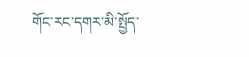གོང་རང་དགར་མི་སྤྱོད་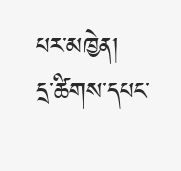པར་མཁྱེན།
དྲ་ཚིགས་དཔང་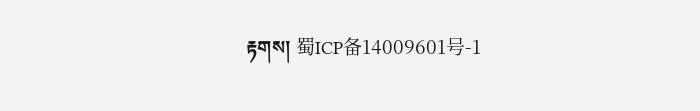རྟགས། 蜀ICP备14009601号-1